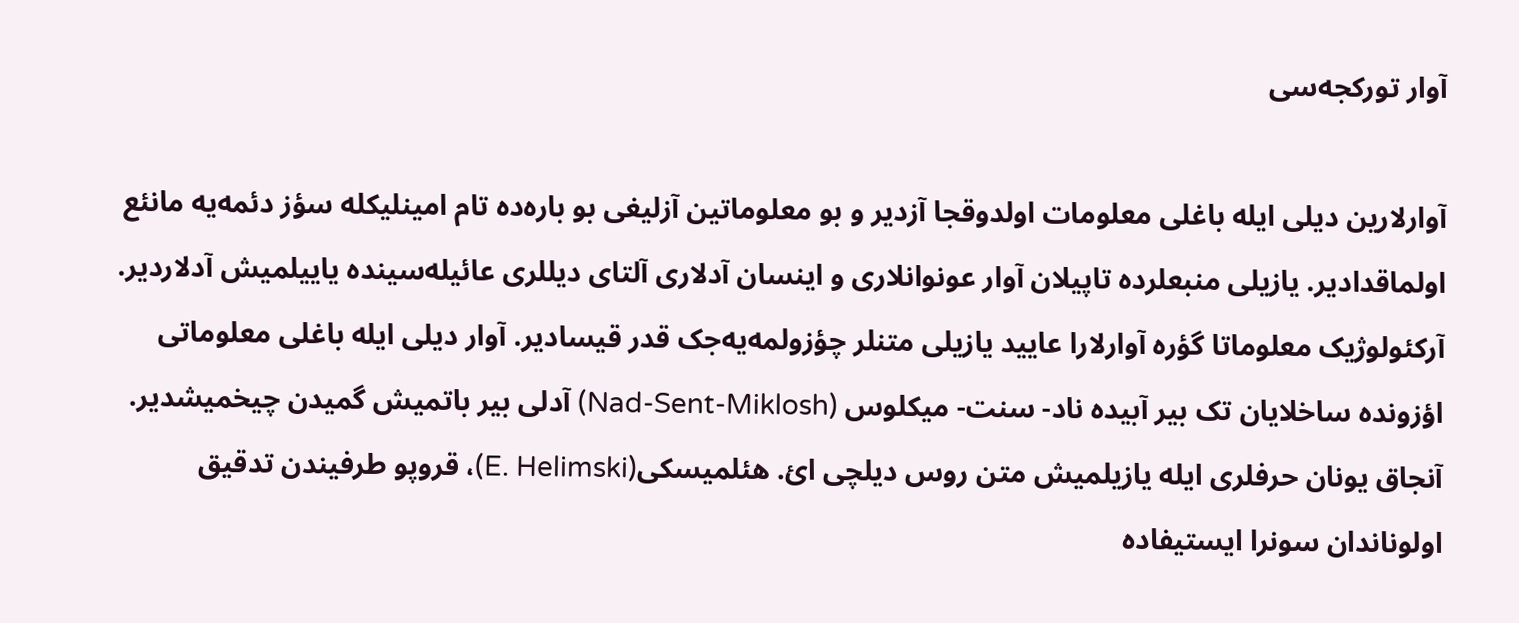آوار تورکجه‌سی

آوارلارین دیلی ایله باغلی معلومات اولدوقجا آزدیر و بو معلوماتین آزلیغی بو باره‌ده تام امینلیکله سؤز دئمه‌یه مانئع اولماقدادیر. یازیلی منبعلرده تاپیلان آوار عونوانلاری و اینسان آدلاری آلتای دیللری عائیله‌سینده یاییلمیش آدلاردیر. آرکئولوژیک معلوماتا گؤره آوارلارا عایید یازیلی متنلر چؤزولمه‌یه‌جک قدر قیسادیر. آوار دیلی ایله باغلی معلوماتی اؤزونده ساخلایان تک بیر آبیده ناد- سنت- میکلوس (Nad-Sent-Miklosh) آدلی بیر باتمیش گمیدن چیخمیشدیر. آنجاق یونان حرفلری ایله یازیلمیش متن روس دیلچی ائ. هئلمیسکی(E. Helimski)، قروپو طرفیندن تدقیق اولوناندان سونرا ایستیفاده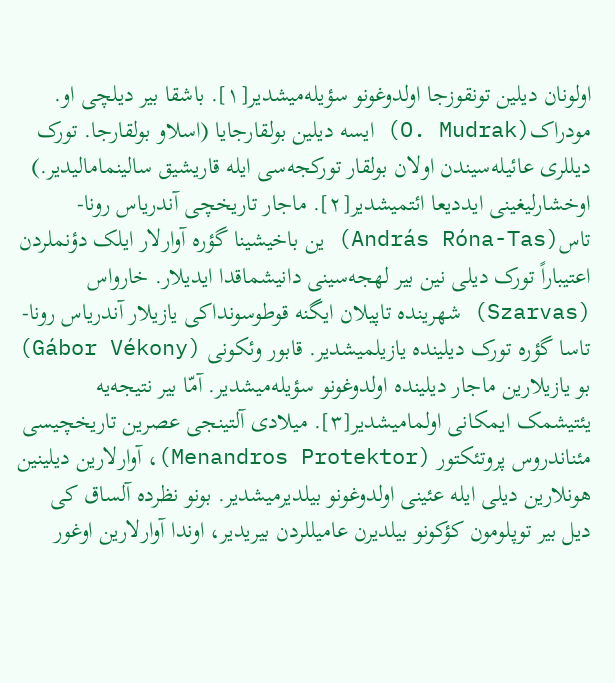اولونان دیلین ‌تونقوزجا اولدوغونو سؤیله‌میشدیر[۱]. باشقا بیر دیلچی او. مودراک(O. Mudrak) ایسه دیلین بولقارجایا (اسلاو بولقارجا. تورک دیللری عائیله‌سیندن اولان بولقار تورکجه‌سی ایله قاریشیق سالینمامالیدیر.) اوخشارلیغینی ایددیعا ائتمیشدیر[۲]. ماجار تاریخچی آندریاس رونا- تاس(András Róna-Tas) ین باخیشینا گؤره آوارلار ایلک دؤنملردن اعتیباراً تورک دیلی نین بیر لهجه‌سینی دانیشماقدا ایدیلار. خارواس (Szarvas) شهرینده تاپیلان ایگنه قوطوسونداکی یازیلار آندریاس رونا- تاسا گؤره تورک دیلینده یازیلمیشدیر. قابور وئکونی (Gábor Vékony) بو یازیلارین ماجار دیلینده اولدوغونو سؤیله‌میشدیر. آمّا بیر نتیجه‌یه یئتیشمک ایمکانی اولمامیشدیر[۳]. میلادی آلتینجی عصرین تاریخچیسی مئناندروس پروتئکتور (Menandros Protektor)، آوارلارین دیلینین هونلارین دیلی ایله عئینی اولدوغونو بیلدیرمیشدیر. بونو نظرده آلساق کی دیل بیر توپلومون کؤکونو بیلدیرن عامیللردن بیریدیر، اوندا آوارلارین اوغور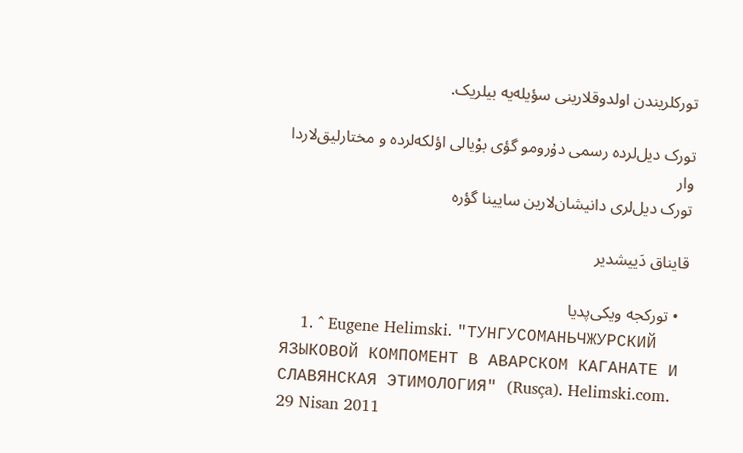تورکلریندن اولدوقلارینی سؤیله‌یه بیلریک.

تورک دیل‌لرده رسمی دۇرومو گؤی بوْیالی اؤلکه‌لرده و مختارلیق‌لاردا وار
تورک دیل‌لری دانیشان‌لارین سایینا گؤره

قایناق دَییشدیر

  • تورکجه ویکی‌پدیا
    1. ^ Eugene Helimski. "ТУНГУСОМАНЬЧЖУРСКИЙ ЯЗЫКОВОЙ КОМПОМЕНТ В АВАРСКОМ КАГАНАТЕ И СЛАВЯНСКАЯ ЭТИМОЛОГИЯ" (Rusça). Helimski.com. 29 Nisan 2011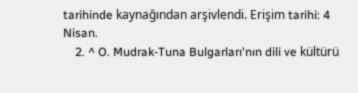tarihinde kaynağından arşivlendi. Erişim tarihi: 4 Nisan.
    2. ^ O. Mudrak-Tuna Bulgarları'nın dili ve kültürü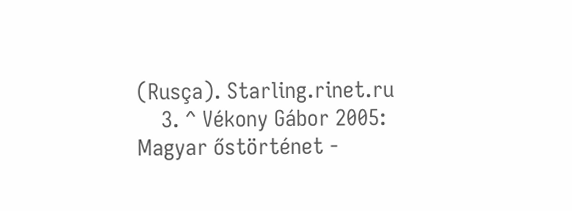(Rusça). Starling.rinet.ru
    3. ^ Vékony Gábor 2005: Magyar őstörténet -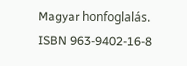Magyar honfoglalás. ISBN 963-9402-16-8